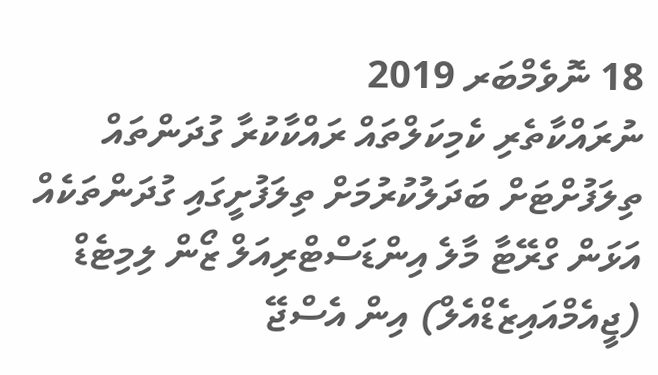18 ނޮވެމްބަރ 2019
ނުރައްކާތެރި ކެމިކަލްތައް ރައްކާކުރާ ގުދަންތައް ތިލަފުށްޓަށް ބަދަލުކުރުމަށް ތިލަފުށީގައި ގުދަންތަކެއް އަޅަން ގްރޭޓާ މާލެ އިންޑަސްޓްރިއަލް ޒޯން ލިމިޓެޑް (ޖީއެމްއައިޒެޑްއެލް) އިން އެސްޖޭ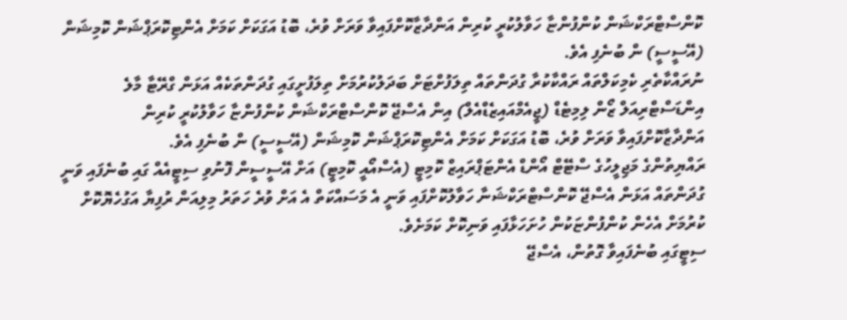ކޮންސްޓްރަކްޝަން ކުންފުންޏާ ހަވާލުކުރީ ކުރިން އަންދާޒާކޮށްފައިވާ ވަރަށް ވުރެ، ބޮޑު އަގަކަށް ކަމަށް އެންޓިކޮރަޕްޝަން ކޮމިޝަން (އޭސީސީ) ން ބުނެފި އެވެ.
ނުރައްކާތެރި ކެމިކަލްތައް ރައްކާކުރާ ގުދަންތައް ތިލަފުށްޓަށް ބަދަލުކުރުމަށް ތިލަފުށީގައި ގުދަންތަކެއް އަޅަން ގްރޭޓާ މާލެ އިންޑަސްޓްރިއަލް ޒޯން ލިމިޓެޑް (ޖީއެމްއައިޒެޑްއެލް) އިން އެސްޖޭ ކޮންސްޓްރަކްޝަން ކުންފުންޏާ ހަވާލުކުރީ ކުރިން އަންދާޒާކޮށްފައިވާ ވަރަށް ވުރެ، ބޮޑު އަގަކަށް ކަމަށް އެންޓިކޮރަޕްޝަން ކޮމިޝަން (އޭސީސީ) ން ބުނެފި އެވެ.
ރައްޔިތުންގެ މަޖިލީހުގެ ސްޓޭޓް އޯންޑް އެންޓަޕްރައިޒް ކޮމިޓީ (އެސްއޯއީ ކޮމިޓީ) އަށް އޭސީސީން ފޮނުވި ސިޓީއެއް ގައި ބުނެފައި ވަނީ ގުދަންތައް އަޅަން އެސްޖޭ ކޮންސްޓްރަކްޝަނާ ހަވާލުކޮށްފައި ވަނީ އެ މަސައްކަތް އެ އަށް ވުރެ ހަތަރު މިލިއަން ރުފިޔާ އަގުހެޔޮކޮށް ކުރުމަށް އެހެން ކުންފުންޏަކުން ހުށަހަޅާފައި ވަނިކޮށް ކަމަށެވެ.
ސިޓީގައި ބުނެފައިވާ ގޮތުން، އެސްޖޭ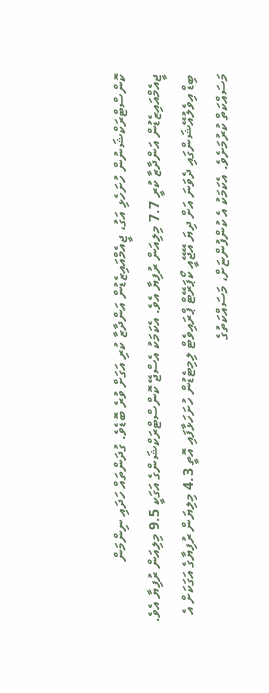ކޮންސްޓްރަކްޝަނުން ހުށަހެޅި އަގު، ޖީއެމްއައިޒެޑުން އަންދާޒާ ކުރި އަގަށް ވުރެ ބޮޑެވެ. ގުދަންތައް ހަދައި ނިންމަން ޖީއެމްއައިޒެޑުން އަންދާޒާ ކުރީ 7.7 މިލިއަން ރުފިޔާ އެވެ. އެކަމަކު އެސްޖޭ ކޮންސްޓްރަކްޝަންގެ އަގަކީ 9.5 މިލިއަން ރުފިޔާ އެވެ.
ބިޑް އިވެލުއޭޝަންގައި ދެވަނަ އަށް ދިޔަ އޭޖޭއީ ކޯޕަރޭޓް ޕްރައިވެޓް ލިމިޓެޑުން ހުށަހަޅާފައި އޮތީ 4.3 މިލިޔަން ރުފިޔާގެ އަގަކަށް އެ މަސައްކަތް ކުރުމަށެވެ. އެކަމަކު އެ ކުންފުންޏަށް، މަސައްކަތުގެ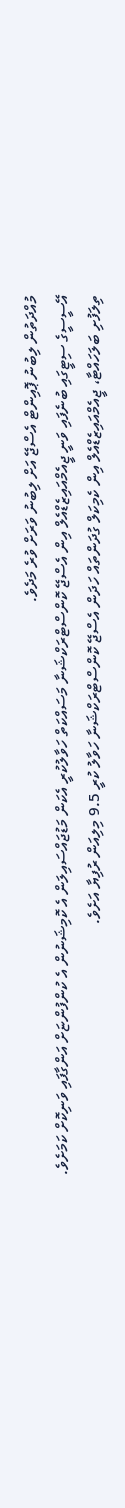މުއްދަތުން ލިބުނު ޕޮއިންޓް އެސްޖޭ އަށް ލިބުނު ވަރަށް ވުރެ މަދެވެ.
އޭސީސީގެ ސިޓީގައި ބުނެފައި ވަނީ ޖީއެމްއައިޒެޑްއެލް އިން އެސްޖޭ ކޮންސްޓްރަކްޝަނާ މަސައްކަތް ހަވާލުކުރީ އެކަން މަޑުޖައްސައިލަން އެ ކޮމިޝަނުން އެ ކުންފުންޏަށް އަންގާފައި ވަނިކޮށް ކަމަށެވެ.
ތިލަފުށި ބަލަހައްޓާ، ޖީއެމްއައިޒެޑްއެލް އިން ކެމިކަލް ގުދަންތައް ހަދަން އެސްޖޭ ކޮންސްޓްރަކްޝަނާ ހަވާލު ކުރީ 9.5 މިލިއަން ރުފިޔާ އަށެވެ.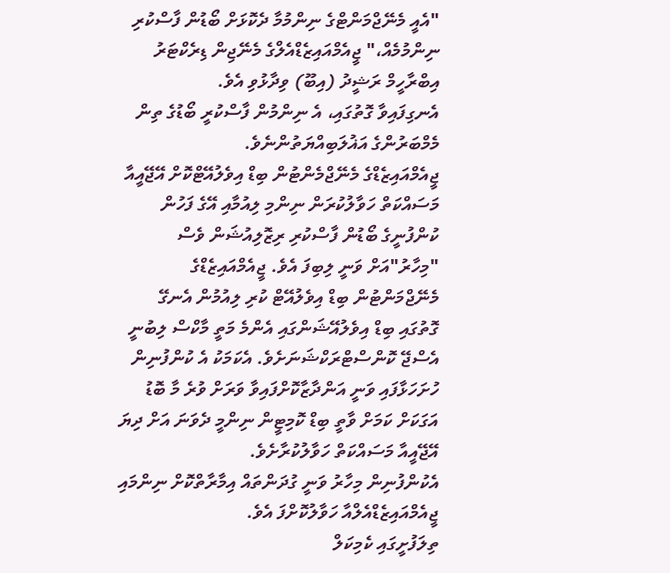"އެއީ މެނޭޖްމަންޓްގެ ނިންމުމާ ދެކޮޅަށް ބޯޑުން ފާސްކުރި ނިންމުމެއް،" ޖީއެމްއައިޒެޑްއެލްގެ މެނޭޖިން ޑިރެކްޓަރު އިބްރާހީމް ރަޝީދު (އިބޫ) ވިދާޅުވި އެވެ.
އެނގިފައިވާ ގޮތުގައި، އެ ނިންމުން ފާސްކުރީ ބޯޑުގެ ތިން މެމްބަރުންގެ އަޣުލަބިއްޔަތުންނެވެ.
ޖީއެމްއައިޒެޑްގެ މެނޭޖްމެންޓުން ބިޑް އިވެލުއޭޓްކޮށް އޭޖޭއީއާ މަސައްކަތް ހަވާލުކުރަން ނިންމި ލިއުމާއި އޭގެ ފަހުން ކުންފުނީގެ ބޯޑުން ފާސްކުރި ރިޒޮލިއުޝަން ވެސް "މިހާރު"އަށް ވަނީ ލިބިފަ އެވެ. ޖީއެމްއައިޒެޑްގެ މެނޭޖްމަންޓުން ބިޑް އިވެލުއޭޓް ކުރި ލިއުމުން އެނގޭ ގޮތުގައި ބިޑް އިވެލުއޭޝަންގައި އެންމެ މަތީ މާކްސް ލިބުނީ އެސްޖޭ ކޮންސްޓްރަކްޝަނަށެވެ. އެކަމަކު އެ ކުންފުނިން ހުށަހަޅާފައި ވަނީ އަންދާޒާކޮށްފައިވާ ވަރަށް ވުރެ މާ ބޮޑު އަގަކަށް ކަމަށް ވާތީ ބިޑް ކޮމިޓީން ނިންމީ ދެވަނަ އަށް ދިޔަ އޭޖޭއީއާ މަސައްކަތް ހަވާލުކުރާށެވެ.
އެކުންފުނިން މިހާރު ވަނީ ގުދަންތައް އިމާރާތްކޮށް ނިންމައި ޖީއެމްއައިޒެޑްއެލްއާ ހަވާލުކޮށްފަ އެވެ.
ތިލަފުށީގައި ކެމިކަލް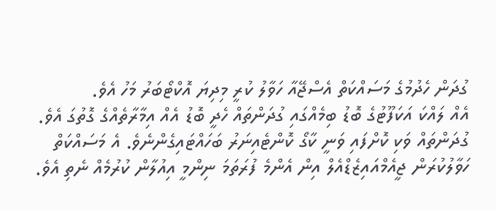ގުދަން ހެދުމުގެ މަސައްކަތް އެސްޖޭއާ ހަވާލު ކުރީ މިދިޔަ އޮކްޓޯބަރު މަހު އެވެ.
އެއް ލައްކަ އަކަފޫޓުގެ ބޮޑު ބިމެއްގައި ގުދަންތައް ހެދީ ބޮޑު އެއް އިމާރާތެއްގެ ގޮތުގަ އެވެ. ގުދަންތައް ވަކި ކޮށްފައި ވަނީ ކާގޯ ކޮންޓެއިނަރު ބަހައްޓައިގެންނެވެ. އެ މަސައްކަތް ހަވާލުކުރަން ޖީއެމްއައިޒެޑްއެލް އިން އެންމެ ފުރަތަމަ ނިންމީ އިއުލާން ކުރުމެއް ނެތި އެވެ.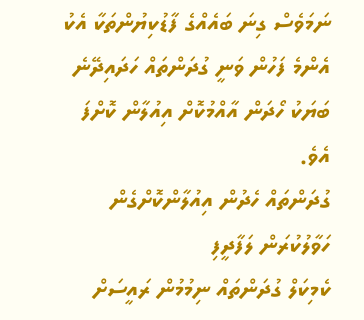ނަމަވެސް ގިނަ ބައެއްގެ ފާޑުކިޔުންތަކާ އެކު އެންމެ ފަހުން ވަނީ ގުދަންތައް ހަދައިދޭނެ ބަޔަކު ހޯދަން އާއްމުކޮށް އިއުލާން ކޮށްފަ އެވެ.
ގުދަންތައް ހެދުން އިއުލާންކޮށްގެން ހަވާލުކުރަން ލަފާދީފި
ކެމިކަލް ގުދަންތައް ނިމުމުން ރައީސަށް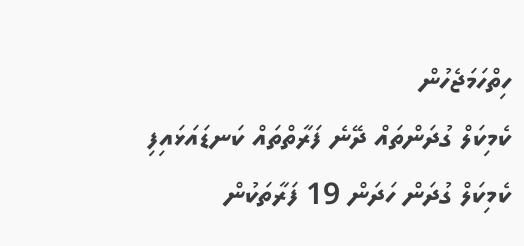ހިތްހަމަޖެހުން
ކެމިކަލް ގުދަންތައް ދޭނެ ފަރާތްތައް ކަނޑައަޅައިފި
ކެމިކަލް ގުދަން ހަދަން 19 ފަރާތަކުން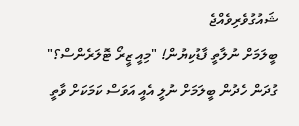ޝައުގުވެރިވެއްޖެ
ބީލަމަށް ނުލާތީ ފާޑުކިޔުން! "މިއީ ޒީރޯ ޓޮލަރެންސް؟"
ގުދަން ހެދުން ބީލަމަށް ނުލީ އެއީ އަވަސް ކަމަކަށް ވާތީ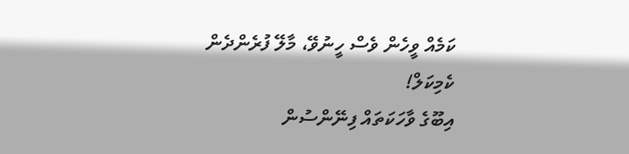ކަމެއް ވީހެން ވެސް ހީނުވޭ، މާލޭ ފުރެންދެން ކެމިކަލް!
އިބޫގެ ވާހަކަތައް ފިނޭންސުން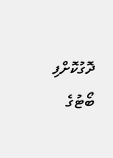ދޮގުކޮށްފި
ބޯޓުގެ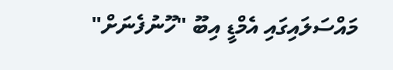މައްސަލައިގައި އެމްޑީ އިބޫ "ހޫނުފެނަށް"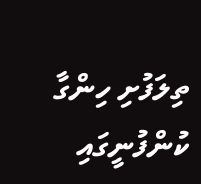ތިލަފުށި ހިންގާ ކުންފުނީގައި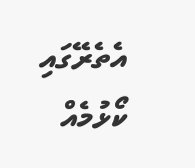އެތެރޭގައި ކޯޅުމެއް